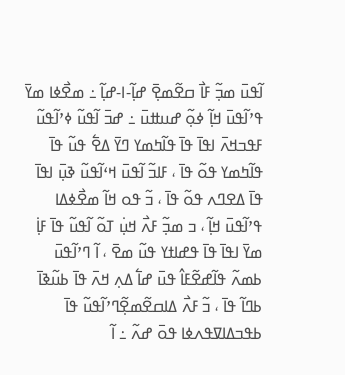ߊ߬ߟߎ߫ ߘߏ߲߬ ߓߊ߯ ߛߐ߬ߘߐ߲߫ ߝߊ߲߬-ߊ-ߝߊ߲߬ ߸ ߘߐ߯ߦߊ ߘߌ߫ ߟߴߊ߬ߟߎ߫ ߞߊ߲߬ ߦߋ߲߬ ߝߎߚߎ߫ ߸ ߝߏ߫ ߊ߬ߟߎ߬ ߦߴߊ߬ߟߎ߬ ߓߟߏߞߍ߫ ߊߟߊ߫ ߟߊ߫ ߟߊ߬ߤߘߌ ߣߌ߫ ߡߐ߱ ߟߎ߬ ߟߊ߫ ߟߊ߬ߤߘߌ ߟߋ߬ ߟߊ߫ ، ߓߊߏ߬ ߊ߬ߟߎ߫ ߞߵߊ߬ߟߎ߬ ߢߎ߲߫ ߊߟߊ߫ ߟߊ߫ ߡߐߣߍ ߟߋ߬ ߟߊ߫ ، ߏ߬ ߟߋ ߞߊ߬ ߘߐ߯ߦߡߊ ߟߴߊ߬ߟߎ߫ ߞߊ߲߬ ، ߏ ߘߏ߲߬ ߓߍ߯ ߞߎ߲߭ ߠߋ߬ ߊ߬ߟߎ߬ ߟߊ߫ ߓߊ߲߭ ߘߌ߫ ߊߟߊ߫ ߟߊ߫ ߟߝߊߙߌ ߟߎ߬ ߘߐ߫ ، ߊ߬ ߣߴߊ߬ߟߎ߫ ߕߘߍ߬ ߟߊ߬ߝߐ߬ߓߊ߮ ߟߎ߫ ߝߊ߱ ߡߍ߲ ߞߍ߫ ߟߊ߫ ߕߎ߬ߢߊ߫ ߕߣߊ߬ ߟߊ߫ ، ߏ߬ ߓߍ߯ ߡߊߛߐ߬ߘߐ߲߬ߣߴߊ߬ߟߎ߬ ߟߊ߫ ߕߟߏߡߊߜߟߍߦߊ ߟߋ߫ ߝߍ߬ ߸ ߊ߬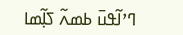ߣߴߊ߬ߟߎ߫ ߕߘߍ߬ ߖߊ߲߬ߘߊ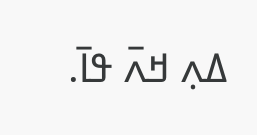ߡߍ߲ ߞߍ߫ ߟߊ߫.